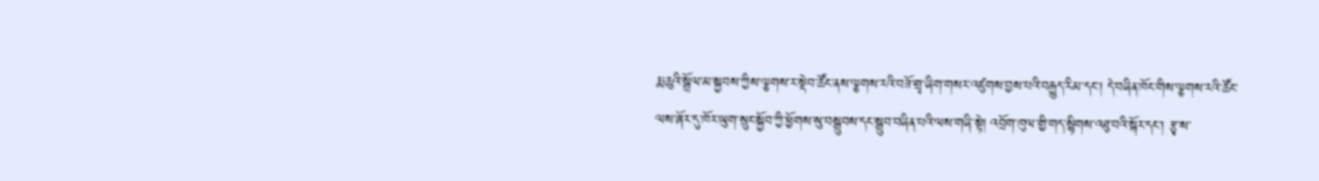རྨ་ཆུའི་སྒྲོལ་མ་སྐྱབས་ཀྱིས་ལྕགས་ར་སྡེབ་ཚོང་ནས་ལྕགས་རའི་བཟོ་གྲྭ་ཞིག་གསར་འཛུགས་བྱས་པའི་བརྒྱུད་རིམ་དང་། དེ་བཞིན་ཁོང་གིས་ལྕགས་རའི་ཚོང་ལས་ཞོར་དུ་ཁོར་ཡུག་སྲུང་སྐྱོབ་ཀྱི་ཕྱོགས་སུ་བསྒྲུབས་དང་སྒྲུབ་བཞིན་པའི་ལས་གཞི་སྟེ། འབྲོག་ཁུལ་གྱི་གད་སྙིགས་འཐུ་བའི་སྐོར་དང་། རྩྭ་ས་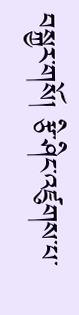བསྐྱར་གསོ། རྩི་ཤིང་འཛུགས་པ་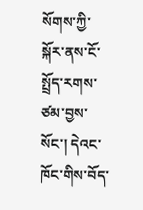སོགས་ཀྱི་སྐོར་ནས་ངོ་སྤྲོད་རགས་ཙམ་བྱས་སོང་། དེའང་ཁོང་གིས་བོད་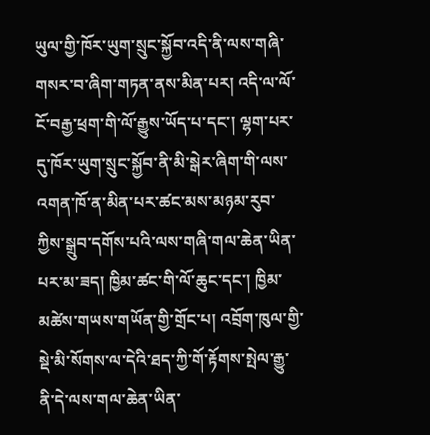ཡུལ་གྱི་ཁོར་ཡུག་སྲུང་སྐྱོབ་འདི་ནི་ལས་གཞི་གསར་བ་ཞིག་གཏན་ནས་མིན་པར། འདི་ལ་ལོ་ངོ་བརྒྱ་ཕྲག་གི་ལོ་རྒྱུས་ཡོད་པ་དང་། ལྷག་པར་དུ་ཁོར་ཡུག་སྲུང་སྐྱོབ་ནི་མི་སྒེར་ཞིག་གི་ལས་འགན་ཁོ་ན་མིན་པར་ཚང་མས་མཉམ་རུབ་ཀྱིས་སྒྲུབ་དགོས་པའི་ལས་གཞི་གལ་ཆེན་ཡིན་པར་མ་ཟད། ཁྱིམ་ཚང་གི་ལོ་ཆུང་དང་། ཁྱིམ་མཚེས་གཡས་གཡོན་གྱི་གྲོང་པ། འབྲོག་ཁུལ་གྱི་སྡེ་མི་སོགས་ལ་དེའི་ཐད་ཀྱི་གོ་རྟོགས་སྤེལ་རྒྱུ་ནི་དེ་ལས་གལ་ཆེན་ཡིན་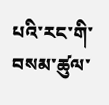པའི་རང་གི་བསམ་ཚུལ་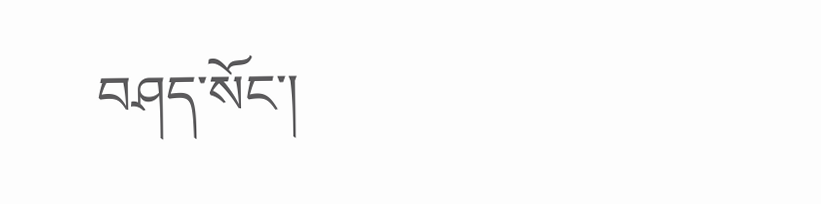བཤད་སོང་།